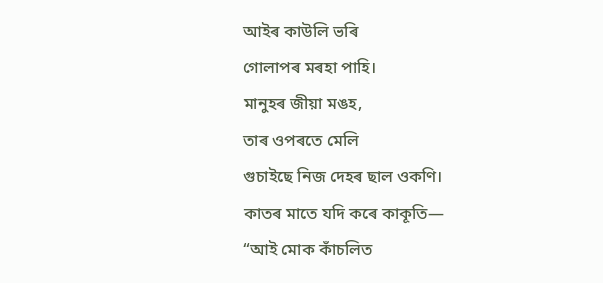আইৰ কাউলি ভৰি
গোলাপৰ মৰহা পাহি।
মানুহৰ জীয়া মঙহ,
তাৰ ওপৰতে মেলি
গুচাইছে নিজ দেহৰ ছাল ওকণি।
কাতৰ মাতে যদি কৰে কাকূতি—
“আই মোক কাঁচলিত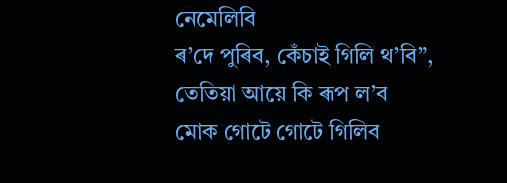নেমেলিবি
ৰ’দে পুৰিব, কেঁচাই গিলি থ’বি”,
তেতিয়া আয়ে কি ৰূপ ল’ব
মোক গোটে গোটে গিলিব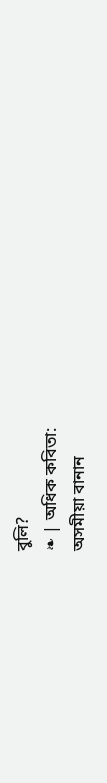বুলি?
❧ | অধিক কবিতা:
অসমীয়া বানান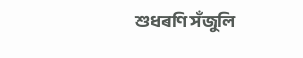শুধৰণি সঁজুলি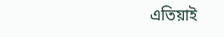এতিয়াই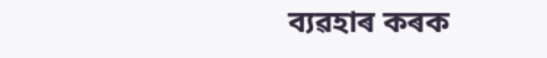ব্যৱহাৰ কৰক